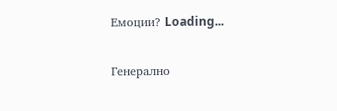Емоции? Loading...

Генерално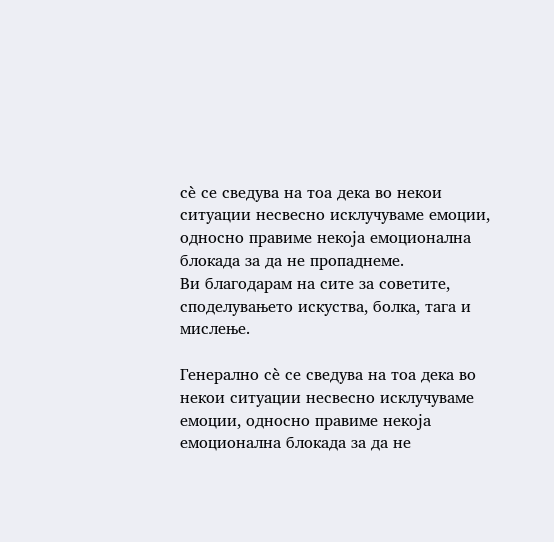сè се сведува на тоа дека во некои ситуации несвесно исклучуваме емоции, односно правиме некоја емоционална блокада за да не пропаднеме.
Ви благодарам на сите за советите, споделувањето искуства, болка, тага и мислење.

Генерално сè се сведува на тоа дека во некои ситуации несвесно исклучуваме емоции, односно правиме некоја емоционална блокада за да не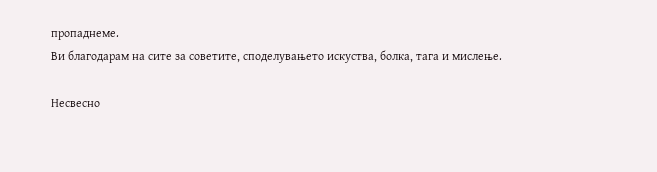пропаднеме.
Ви благодарам на сите за советите, споделувањето искуства, болка, тага и мислење.

Несвесно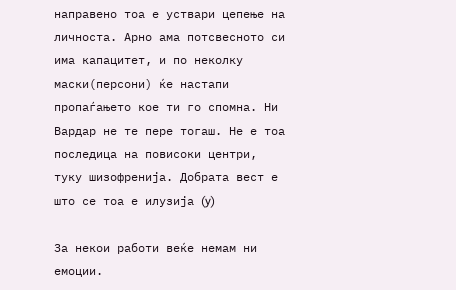направено тоа е уствари цепење на личноста. Арно ама потсвесното си има капацитет, и по неколку маски(персони) ќе настапи пропаѓањето кое ти го спомна. Ни Вардар не те пере тогаш. Не е тоа последица на повисоки центри, туку шизофренија. Добрата вест е што се тоа е илузија (y)

За некои работи веќе немам ни емоции.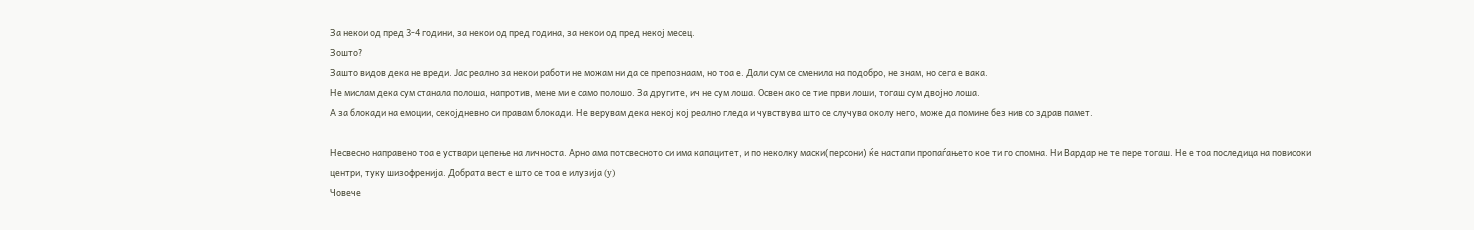За некои од пред 3-4 години, за некои од пред година, за некои од пред некој месец.
Зошто?
Зашто видов дека не вреди. Јас реално за некои работи не можам ни да се препознаам, но тоа е. Дали сум се сменила на подобро, не знам, но сега е вака.
Не мислам дека сум станала полоша, напротив, мене ми е само полошо. За другите, ич не сум лоша. Освен ако се тие први лоши, тогаш сум двојно лоша.
А за блокади на емоции, секојдневно си правам блокади. Не верувам дека некој кој реално гледа и чувствува што се случува околу него, може да помине без нив со здрав памет.

Несвесно направено тоа е уствари цепење на личноста. Арно ама потсвесното си има капацитет, и по неколку маски(персони) ќе настапи пропаѓањето кое ти го спомна. Ни Вардар не те пере тогаш. Не е тоа последица на повисоки центри, туку шизофренија. Добрата вест е што се тоа е илузија (y)
Човече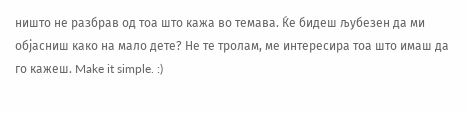ништо не разбрав од тоа што кажа во темава. Ќе бидеш љубезен да ми објасниш како на мало дете? Не те тролам, ме интересира тоа што имаш да го кажеш. Make it simple. :)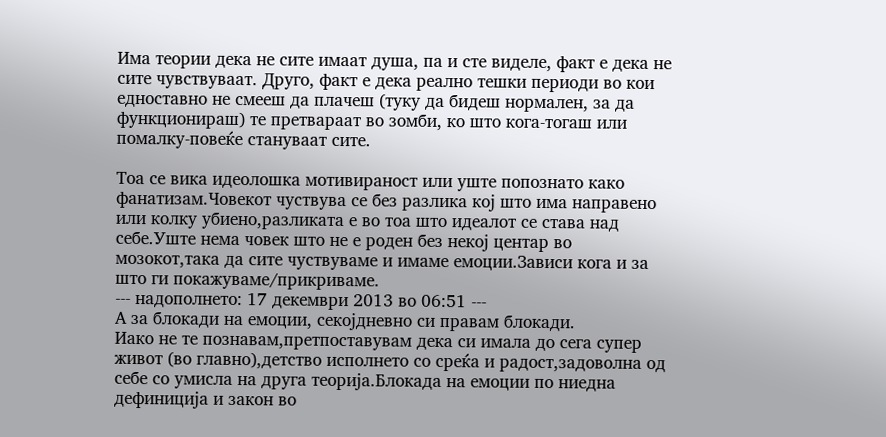Има теории дека не сите имаат душа, па и сте виделе, факт е дека не сите чувствуваат. Друго, факт е дека реално тешки периоди во кои едноставно не смееш да плачеш (туку да бидеш нормален, за да функционираш) те претвараат во зомби, ко што кога-тогаш или помалку-повеќе стануваат сите.

Тоа се вика идеолошка мотивираност или уште попознато како фанатизам.Човекот чуствува се без разлика кој што има направено или колку убиено,разликата е во тоа што идеалот се става над себе.Уште нема човек што не е роден без некој центар во мозокот,така да сите чуствуваме и имаме емоции.Зависи кога и за што ги покажуваме/прикриваме.
--- надополнето: 17 декември 2013 во 06:51 ---
А за блокади на емоции, секојдневно си правам блокади.
Иако не те познавам,претпоставувам дека си имала до сега супер живот (во главно),детство исполнето со среќа и радост,задоволна од себе со умисла на друга теорија.Блокада на емоции по ниедна дефиниција и закон во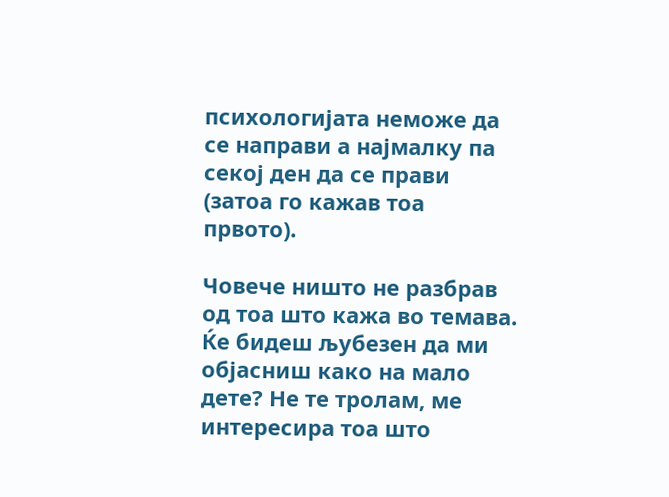психологијата неможе да се направи а најмалку па секој ден да се прави (затоа го кажав тоа првото).

Човече ништо не разбрав од тоа што кажа во темава. Ќе бидеш љубезен да ми објасниш како на мало дете? Не те тролам, ме интересира тоа што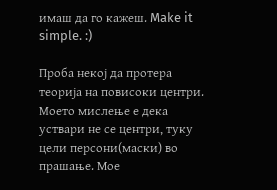имаш да го кажеш. Make it simple. :)

Проба некој да протера теорија на повисоки центри. Моето мислење е дека уствари не се центри, туку цели персони(маски) во прашање. Moе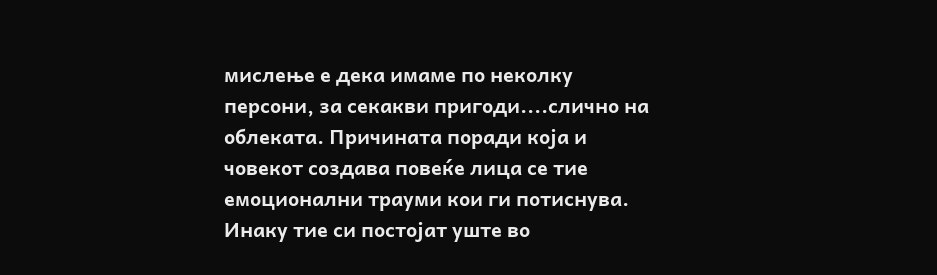мислење е дека имаме по неколку персони, за секакви пригоди....слично на облеката. Причината поради која и човекот создава повеќе лица се тие емоционални трауми кои ги потиснува. Инаку тие си постојат уште во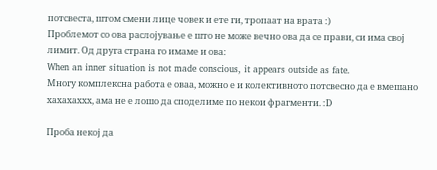потсвеста, штом смени лице човек и ете ги, тропаат на врата :)
Проблемот со ова раслојување е што не може вечно ова да се прави, си има свој лимит. Од друга страна го имаме и ова:
When an inner situation is not made conscious, it appears outside as fate.
Многу комплексна работа е оваа, можно е и колективното потсвесно да е вмешано хахахаххх, ама не е лошо да споделиме по некои фрагменти. :D

Проба некој да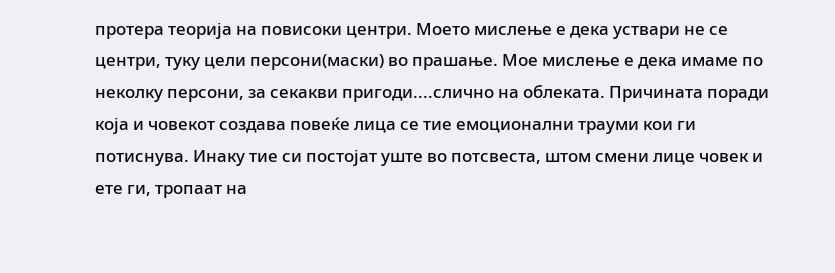протера теорија на повисоки центри. Моето мислење е дека уствари не се центри, туку цели персони(маски) во прашање. Moе мислење е дека имаме по неколку персони, за секакви пригоди....слично на облеката. Причината поради која и човекот создава повеќе лица се тие емоционални трауми кои ги потиснува. Инаку тие си постојат уште во потсвеста, штом смени лице човек и ете ги, тропаат на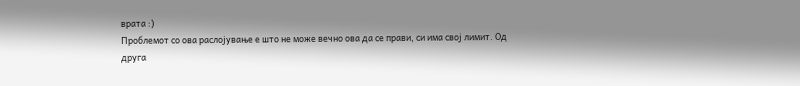врата :)
Проблемот со ова раслојување е што не може вечно ова да се прави, си има свој лимит. Од друга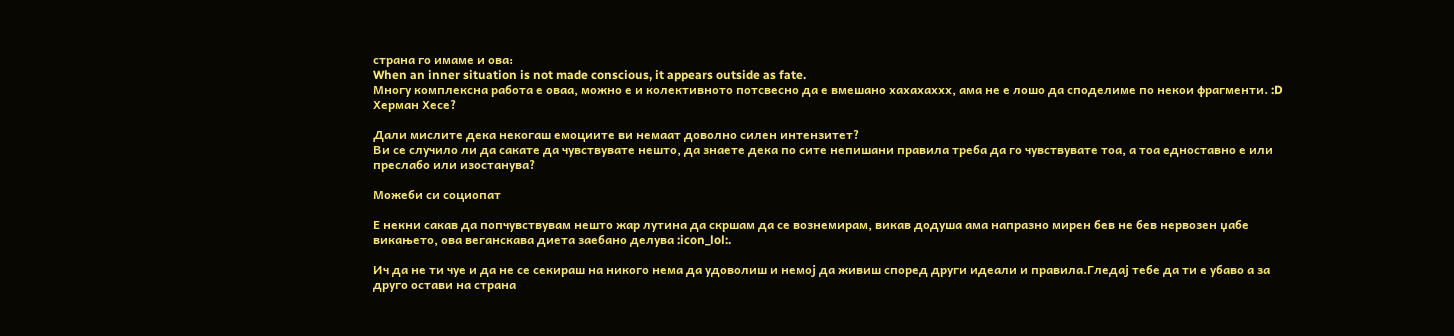страна го имаме и ова:
When an inner situation is not made conscious, it appears outside as fate.
Многу комплексна работа е оваа, можно е и колективното потсвесно да е вмешано хахахаххх, ама не е лошо да споделиме по некои фрагменти. :D
Херман Хесе?

Дали мислите дека некогаш емоциите ви немаат доволно силен интензитет?
Ви се случило ли да сакате да чувствувате нешто, да знаете дека по сите непишани правила треба да го чувствувате тоа, а тоа едноставно е или преслабо или изостанува?

Можеби си социопат

Е некни сакав да попчувствувам нешто жар лутина да скршам да се вознемирам, викав додуша ама напразно мирен бев не бев нервозен џабе викањето, ова веганскава диета заебано делува :icon_lol:.

Ич да не ти чуе и да не се секираш на никого нема да удоволиш и немој да живиш според други идеали и правила.Гледај тебе да ти е убаво а за друго остави на страна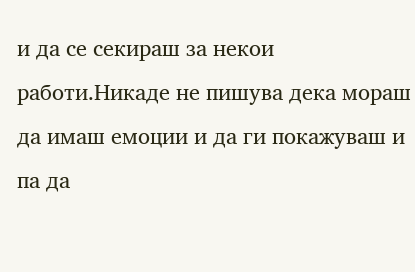и да се секираш за некои работи.Никаде не пишува дека мораш да имаш емоции и да ги покажуваш и па да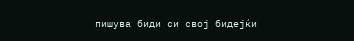пишува биди си свој бидејќи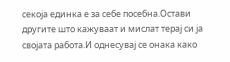секоја единка е за себе посебна.Остави другите што кажуваат и мислат терај си ја својата работа.И однесувај се онака како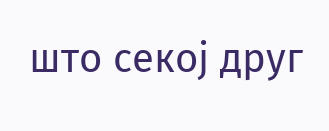што секој друг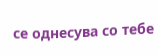се однесува со тебе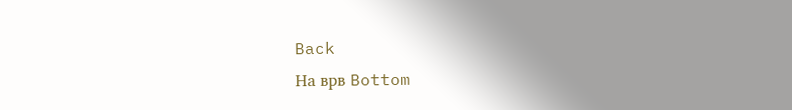Back
На врв Bottom